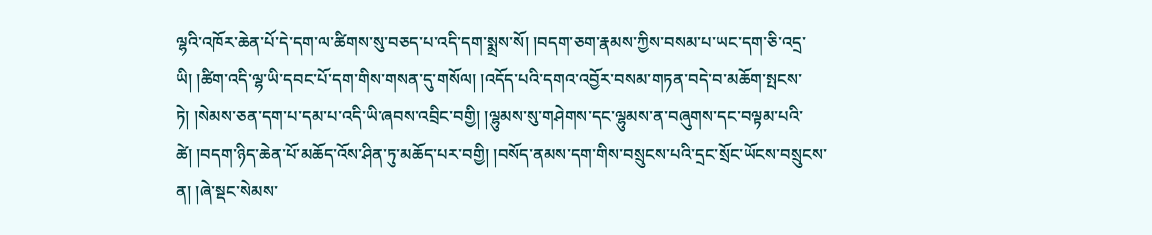ལྷའི་འཁོར་ཆེན་པོ་དེ་དག་ལ་ཚིགས་སུ་བཅད་པ་འདི་དག་སྨྲས་སོ། །བདག་ཅག་རྣམས་ཀྱིས་བསམ་པ་ཡང་དག་ཅི་འདྲ་ཡི། །ཚིག་འདི་ལྷ་ཡི་དབང་པོ་དག་གིས་གསན་དུ་གསོལ། །འདོད་པའི་དགའ་འབྱོར་བསམ་གཏན་བདེ་བ་མཆོག་སྤངས་ཏེ། །སེམས་ཅན་དག་པ་དམ་པ་འདི་ཡི་ཞབས་འབྲིང་བགྱི། །ལྷུམས་སུ་གཤེགས་དང་ལྷུམས་ན་བཞུགས་དང་བལྟམ་པའི་ཚེ། །བདག་ཉིད་ཆེན་པོ་མཆོད་འོས་ཤིན་ཏུ་མཆོད་པར་བགྱི། །བསོད་ནམས་དག་གིས་བསྲུངས་པའི་དྲང་སྲོང་ཡོངས་བསྲུངས་ན། །ཞེ་སྡང་སེམས་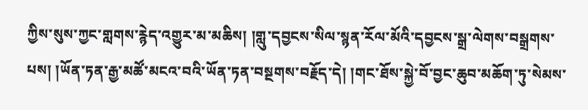ཀྱིས་སུས་ཀྱང་གླགས་རྙེད་འགྱུར་མ་མཆིས། །གླུ་དབྱངས་སིལ་སྙན་རོལ་མོའི་དབྱངས་སྒྲ་ལེགས་བསྒྲགས་པས། །ཡོན་ཏན་རྒྱ་མཚོ་མངའ་བའི་ཡོན་ཏན་བསྔགས་བརྗོད་དེ། །གང་ཐོས་སྐྱེ་བོ་བྱང་ཆུབ་མཆོག་ཏུ་སེམས་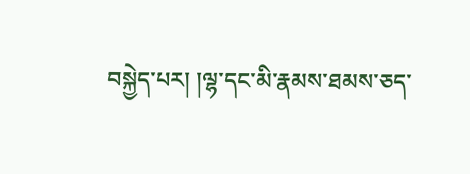བསྐྱེད་པར། །ལྷ་དང་མི་རྣམས་ཐམས་ཅད་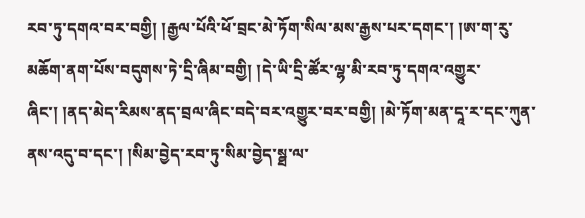རབ་ཏུ་དགའ་བར་བགྱི། །རྒྱལ་པོའི་ཕོ་བྲང་མེ་ཏོག་སིལ་མས་རྒྱས་པར་དགང་། །ཨ་ག་རུ་མཆོག་ནག་པོས་བདུགས་ཏེ་དྲི་ཞིམ་བགྱི། །དེ་ཡི་དྲི་ཚོར་ལྷ་མི་རབ་ཏུ་དགའ་འགྱུར་ཞིང་། །ནད་མེད་རིམས་ནད་བྲལ་ཞིང་བདེ་བར་འགྱུར་བར་བགྱི། །མེ་ཏོག་མན་དཱ་ར་དང་ཀུན་ནས་འདུ་བ་དང་། །སིམ་བྱེད་རབ་ཏུ་སིམ་བྱེད་སྠ་ལ་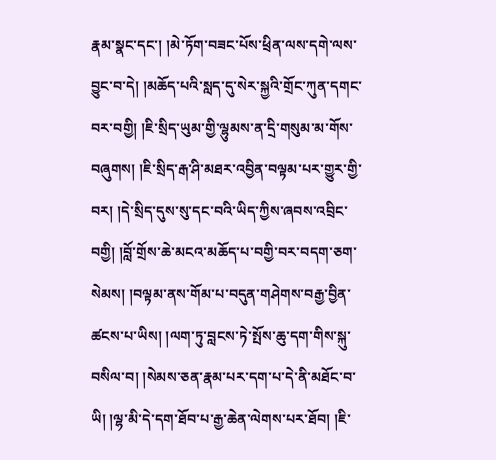རྣམ་སྣང་དང་། །མེ་ཏོག་བཟང་པོས་ཕྲིན་ལས་དགེ་ལས་བྱུང་བ་དེ། །མཆོད་པའི་སླད་དུ་སེར་སྐྱའི་གྲོང་ཀུན་དགང་བར་བགྱི། །ཇི་སྲིད་ཡུམ་གྱི་ལྷུམས་ན་དྲི་གསུམ་མ་གོས་བཞུགས། །ཇི་སྲིད་རྒ་ཤི་མཐར་འབྱིན་བལྟམ་པར་གྱུར་གྱི་བར། །དེ་སྲིད་དུས་སུ་དང་བའི་ཡིད་ཀྱིས་ཞབས་འབྲིང་བགྱི། །བློ་གྲོས་ཆེ་མངའ་མཆོད་པ་བགྱི་བར་བདག་ཅག་སེམས། །བལྟམ་ནས་གོམ་པ་བདུན་གཤེགས་བརྒྱ་བྱིན་ཚངས་པ་ཡིས། །ལག་ཏུ་བླངས་ཏེ་སྤོས་ཆུ་དག་གིས་སྐུ་བསིལ་བ། །སེམས་ཅན་རྣམ་པར་དག་པ་དེ་ནི་མཐོང་བ་ཡི། །ལྷ་མི་དེ་དག་ཐོབ་པ་རྒྱ་ཆེན་ལེགས་པར་ཐོབ། །ཇི་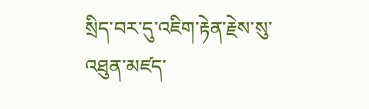སྲིད་བར་དུ་འཇིག་རྟེན་རྗེས་སུ་འཐུན་མཛད་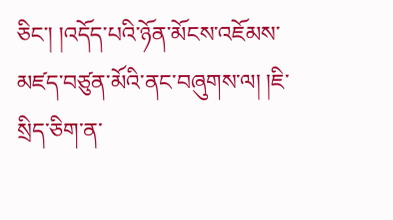ཅིང་། །འདོད་པའི་ཉོན་མོངས་འཇོམས་མཛད་བཙུན་མོའི་ནང་བཞུགས་ལ། །ཇི་སྲིད་ཅིག་ན་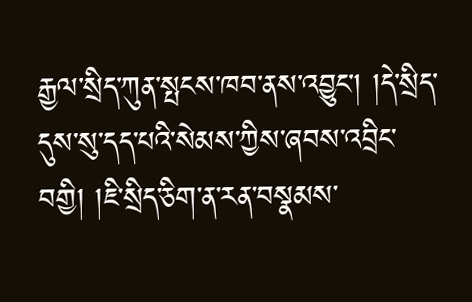རྒྱལ་སྲིད་ཀུན་སྤངས་ཁབ་ནས་འབྱུང་། །དེ་སྲིད་དུས་སུ་དད་པའི་སེམས་ཀྱིས་ཞབས་འབྲིང་བགྱི། །ཇི་སྲིད་ཅིག་ན་རན་བསྣམས་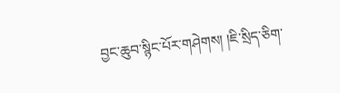བྱང་ཆུབ་སྙིང་པོར་གཤེགས། །ཇི་སྲིད་ཅིག་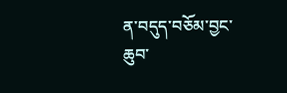ན་བདུད་བཅོམ་བྱང་ཆུབ་